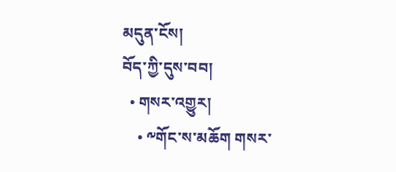མདུན་ངོས།
བོད་ཀྱི་དུས་བབ།
  • གསར་འགྱུར།
    • ༸གོང་ས་མཆོག གསར་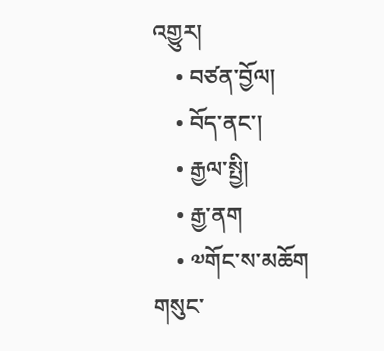འགྱུར།
    • བཙན་བྱོལ།
    • བོད་ནང་།
    • རྒྱལ་སྤྱི།
    • རྒྱ་ནག
    • ༧གོང་ས་མཆོག གསུང་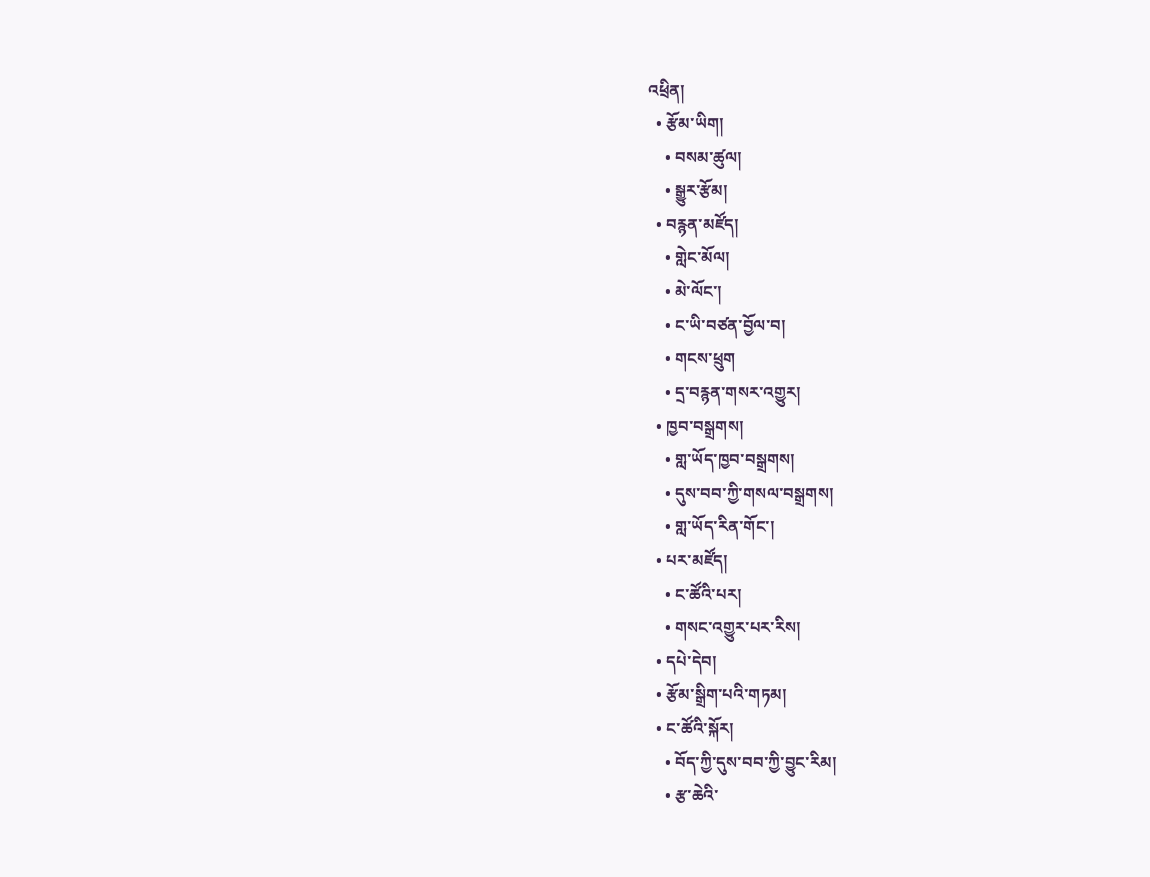འཕྲིན།
  • རྩོམ་ཡིག།
    • བསམ་ཚུལ།
    • སྒྱུར་རྩོམ།
  • བརྙན་མཛོད།
    • གླེང་མོལ།
    • མེ་ལོང་།
    • ང་ཡི་བཙན་བྱོལ་བ།
    • གངས་ཕྲུག
    • དྲ་བརྙན་གསར་འགྱུར།
  • ཁྱབ་བསྒྲགས།
    • གླ་ཡོད་ཁྱབ་བསྒྲགས།
    • དུས་བབ་ཀྱི་གསལ་བསྒྲགས།
    • གླ་ཡོད་རིན་གོང་།
  • པར་མཛོད།
    • ང་ཚོའི་པར།
    • གསང་འགྱུར་པར་རིས།
  • དཔེ་དེབ།
  • རྩོམ་སྒྲིག་པའི་གཏམ།
  • ང་ཚོའི་སྐོར།
    • བོད་ཀྱི་དུས་བབ་ཀྱི་བྱུང་རིམ།
    • རྩ་ཆེའི་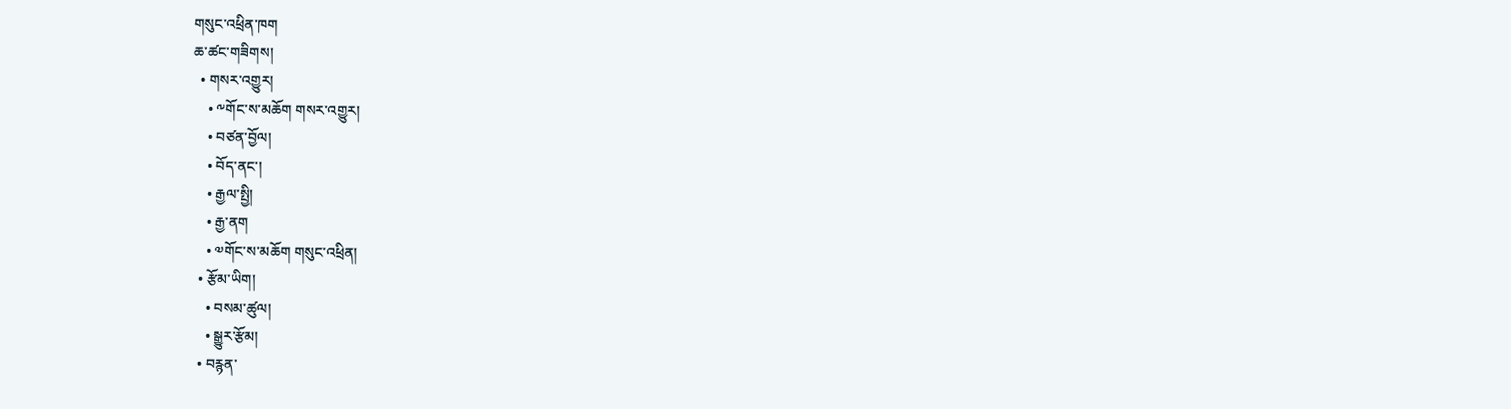གསུང་འཕྲིན་ཁག
ཆ་ཚང་གཟིགས།
  • གསར་འགྱུར།
    • ༸གོང་ས་མཆོག གསར་འགྱུར།
    • བཙན་བྱོལ།
    • བོད་ནང་།
    • རྒྱལ་སྤྱི།
    • རྒྱ་ནག
    • ༧གོང་ས་མཆོག གསུང་འཕྲིན།
  • རྩོམ་ཡིག།
    • བསམ་ཚུལ།
    • སྒྱུར་རྩོམ།
  • བརྙན་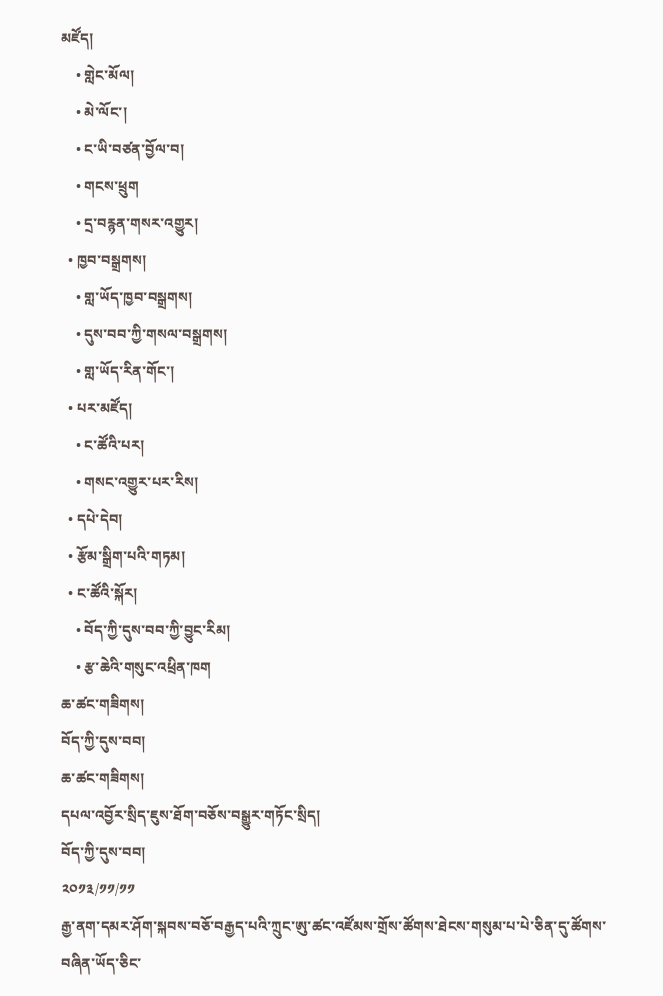མཛོད།
    • གླེང་མོལ།
    • མེ་ལོང་།
    • ང་ཡི་བཙན་བྱོལ་བ།
    • གངས་ཕྲུག
    • དྲ་བརྙན་གསར་འགྱུར།
  • ཁྱབ་བསྒྲགས།
    • གླ་ཡོད་ཁྱབ་བསྒྲགས།
    • དུས་བབ་ཀྱི་གསལ་བསྒྲགས།
    • གླ་ཡོད་རིན་གོང་།
  • པར་མཛོད།
    • ང་ཚོའི་པར།
    • གསང་འགྱུར་པར་རིས།
  • དཔེ་དེབ།
  • རྩོམ་སྒྲིག་པའི་གཏམ།
  • ང་ཚོའི་སྐོར།
    • བོད་ཀྱི་དུས་བབ་ཀྱི་བྱུང་རིམ།
    • རྩ་ཆེའི་གསུང་འཕྲིན་ཁག
ཆ་ཚང་གཟིགས།
བོད་ཀྱི་དུས་བབ།
ཆ་ཚང་གཟིགས།
དཔལ་འབྱོར་སྲིད་ཇུས་ཐོག་བཅོས་བསྒྱུར་གཏོང་སྲིད།
བོད་ཀྱི་དུས་བབ།
༢༠༡༣/༡༡/༡༡
རྒྱ་ནག་དམར་ཤོག་སྐབས་བཅོ་བརྒྱད་པའི་ཀྲུང་ཨུ་ཚང་འཛོམས་གྲོས་ཚོགས་ཐེངས་གསུམ་པ་པེ་ཅིན་དུ་ཚོགས་བཞིན་ཡོད་ཅིང་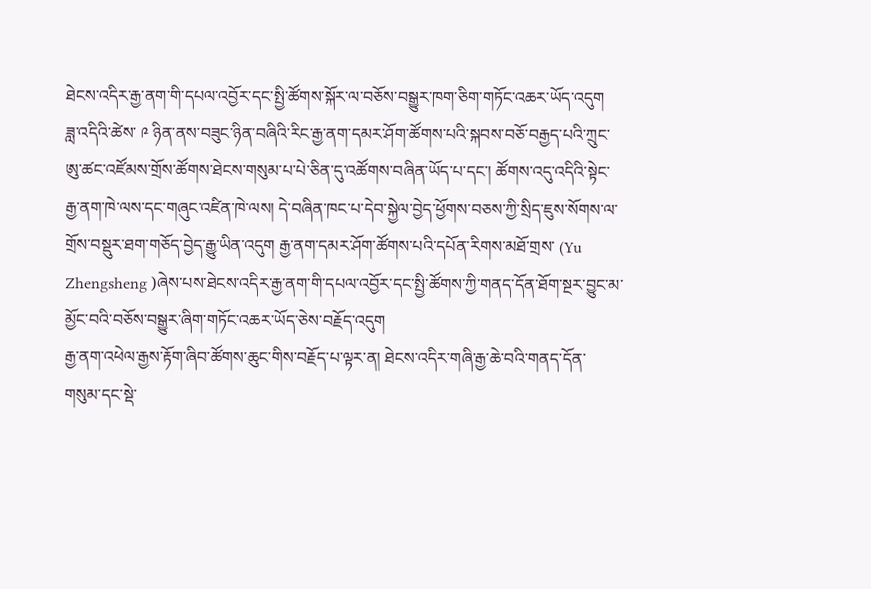ཐེངས་འདིར་རྒྱ་ནག་གི་དཔལ་འབྱོར་དང་སྤྱི་ཚོགས་སྐོར་ལ་བཅོས་བསྒྱུར་ཁག་ཅིག་གཏོང་འཆར་ཡོད་འདུག
ཟླ་འདིའི་ཚེས་ ༩ ཉིན་ནས་བཟུང་ཉིན་བཞིའི་རིང་རྒྱ་ནག་དམར་ཤོག་ཚོགས་པའི་སྐབས་བཅོ་བརྒྱད་པའི་ཀྲུང་ཨུ་ཚང་འཛོམས་གྲོས་ཚོགས་ཐེངས་གསུམ་པ་པེ་ཅིན་དུ་འཚོགས་བཞིན་ཡོད་པ་དང་། ཚོགས་འདུ་འདིའི་སྟེང་རྒྱ་ནག་ཁེ་ལས་དང་གཞུང་འཛིན་ཁེ་ལས། དེ་བཞིན་ཁང་པ་དེབ་སྐྱེལ་བྱེད་ཕྱོགས་བཅས་ཀྱི་སྲིད་ཇུས་སོགས་ལ་གྲོས་བསྡུར་ཐག་གཅོད་བྱེད་རྒྱུ་ཡིན་འདུག རྒྱ་ནག་དམར་ཤོག་ཚོགས་པའི་དཔོན་རིགས་མཐོ་གྲས་ (Yu Zhengsheng )ཞེས་པས་ཐེངས་འདིར་རྒྱ་ནག་གི་དཔལ་འབྱོར་དང་སྤྱི་ཚོགས་ཀྱི་གནད་དོན་ཐོག་སྔར་བྱུང་མ་མྱོང་བའི་བཅོས་བསྒྱུར་ཞིག་གཏོང་འཆར་ཡོད་ཅེས་བརྗོད་འདུག
རྒྱ་ནག་འཕེལ་རྒྱས་རྟོག་ཞིབ་ཚོགས་ཆུང་གིས་བརྗོད་པ་ལྟར་ན། ཐེངས་འདིར་གཞི་རྒྱ་ཆེ་བའི་གནད་དོན་གསུམ་དང་སྡེ་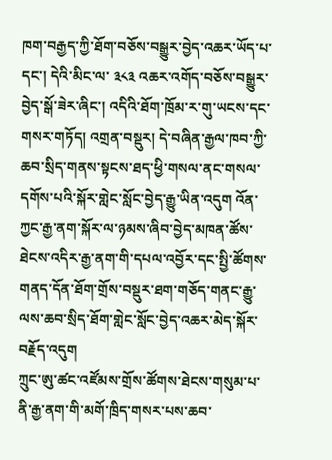ཁག་བརྒྱད་ཀྱི་ཐོག་བཅོས་བསྒྱུར་བྱེད་འཆར་ཡོད་པ་དང་། དེའི་མིང་ལ་ ༣༨༣ འཆར་འགོད་བཅོས་བསྒྱུར་བྱེད་སྒོ་ཟེར་ཞིང་། འདིའི་ཐོག་ཁྲོམ་ར་གུ་ཡངས་དང་གསར་གཏོད། འགྲན་བསྡུར། དེ་བཞིན་རྒྱལ་ཁབ་ཀྱི་ཆབ་སྲིད་གནས་སྟངས་ཐད་ཕྱི་གསལ་ནང་གསལ་དགོས་པའི་སྐོར་གླེང་སློང་བྱེད་རྒྱུ་ཡིན་འདུག འོན་ཀྱང་རྒྱ་ནག་སྐོར་ལ་ཉམས་ཞིབ་བྱེད་མཁན་ཚོས་ཐེངས་འདིར་རྒྱ་ནག་གི་དཔལ་འབྱོར་དང་སྤྱི་ཚོགས་གནད་དོན་ཐོག་གྲོས་བསྡུར་ཐག་གཅོད་གནང་རྒྱུ་ལས་ཆབ་སྲིད་ཐོག་གླེང་སློང་བྱེད་འཆར་མེད་སྐོར་བརྗོད་འདུག
ཀྲུང་ཨུ་ཚང་འཛོམས་གྲོས་ཚོགས་ཐེངས་གསུམ་པ་ནི་རྒྱ་ནག་གི་མགོ་ཁྲིད་གསར་པས་ཆབ་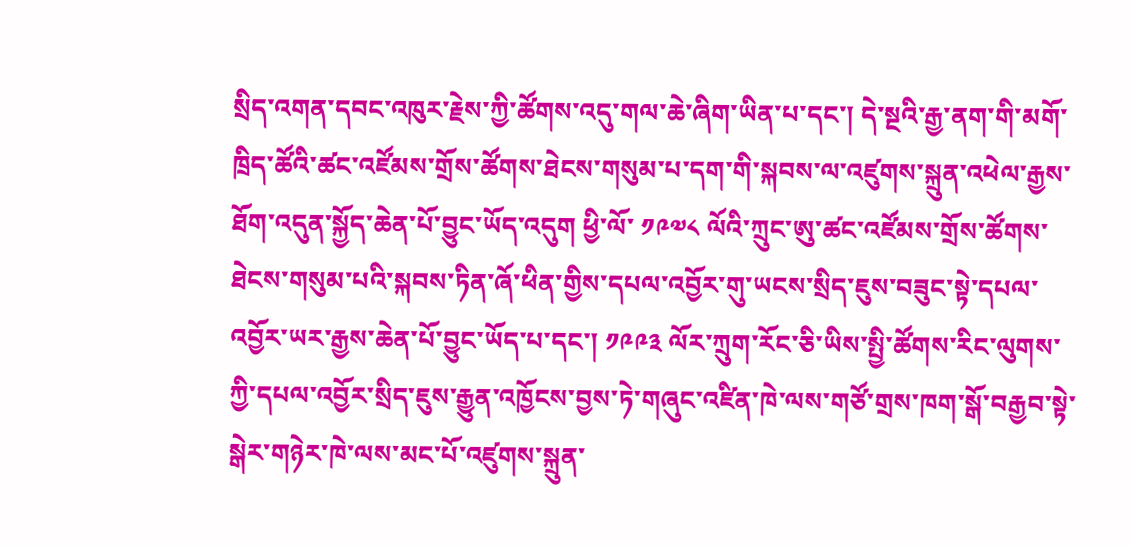སྲིད་འགན་དབང་འཁུར་རྗེས་ཀྱི་ཚོགས་འདུ་གལ་ཆེ་ཞིག་ཡིན་པ་དང་། དེ་སྔའི་རྒྱ་ནག་གི་མགོ་ཁྲིད་ཚོའི་ཚང་འཛོམས་གྲོས་ཚོགས་ཐེངས་གསུམ་པ་དག་གི་སྐབས་ལ་འཛུགས་སྐྲུན་འཕེལ་རྒྱས་ཐོག་འདུན་སྐྱོད་ཆེན་པོ་བྱུང་ཡོད་འདུག ཕྱི་ལོ་ ༡༩༧༨ ལོའི་ཀྲུང་ཨུ་ཚང་འཛོམས་གྲོས་ཚོགས་ཐེངས་གསུམ་པའི་སྐབས་ཏིན་ཞོ་ཕིན་གྱིས་དཔལ་འབྱོར་གུ་ཡངས་སྲིད་ཇུས་བཟུང་སྟེ་དཔལ་འབྱོར་ཡར་རྒྱས་ཆེན་པོ་བྱུང་ཡོད་པ་དང་། ༡༩༩༣ ལོར་ཀྲུག་རོང་ཅི་ཡིས་སྤྱི་ཚོགས་རིང་ལུགས་ཀྱི་དཔལ་འབྱོར་སྲིད་ཇུས་རྒྱུན་འཁྱོངས་བྱས་ཏེ་གཞུང་འཛིན་ཁེ་ལས་གཙོ་གྲས་ཁག་སྒོ་བརྒྱབ་སྟེ་སྒེར་གཉེར་ཁེ་ལས་མང་པོ་འཛུགས་སྐྲུན་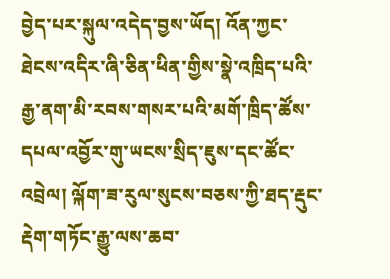བྱེད་པར་སྐུལ་འདེད་བྱས་ཡོད། འོན་ཀྱང་ཐེངས་འདིར་ཞི་ཅིན་ཕིན་གྱིས་སྣེ་འཁྲིད་པའི་རྒྱ་ནག་མི་རབས་གསར་པའི་མགོ་ཁྲིད་ཚོས་དཔལ་འབྱོར་གུ་ཡངས་སྲིད་ཇུས་དང་ཚོང་འབྲེལ། ལྐོག་ཟ་རུལ་སུངས་བཅས་ཀྱི་ཐད་རྡུང་རྡེག་གཏོང་རྒྱུ་ལས་ཆབ་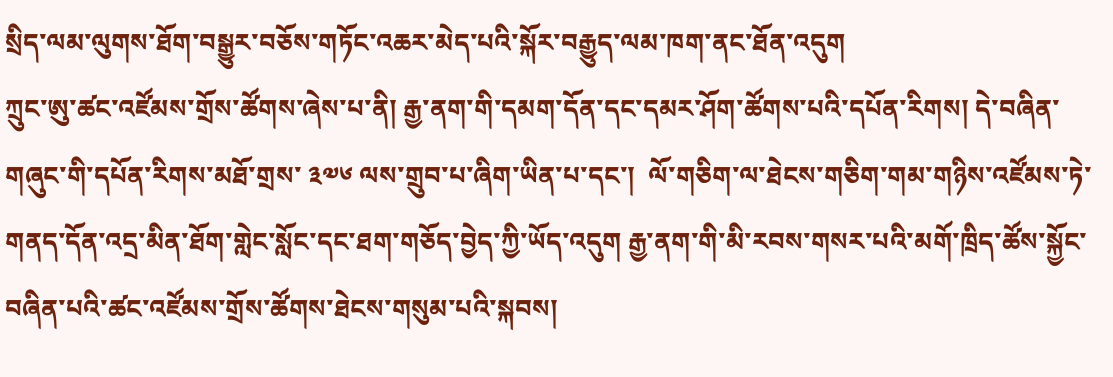སྲིད་ལམ་ལུགས་ཐོག་བསྒྱུར་བཅོས་གཏོང་འཆར་མེད་པའི་སྐོར་བརྒྱུད་ལམ་ཁག་ནང་ཐོན་འདུག
ཀྲུང་ཨུ་ཚང་འཛོམས་གྲོས་ཚོགས་ཞེས་པ་ནི། རྒྱ་ནག་གི་དམག་དོན་དང་དམར་ཤོག་ཚོགས་པའི་དཔོན་རིགས། དེ་བཞིན་གཞུང་གི་དཔོན་རིགས་མཐོ་གྲས་ ༣༧༦ ལས་གྲུབ་པ་ཞིག་ཡིན་པ་དང་།  ལོ་གཅིག་ལ་ཐེངས་གཅིག་གམ་གཉིས་འཛོམས་ཏེ་གནད་དོན་འདྲ་མིན་ཐོག་གླེང་སློང་དང་ཐག་གཅོད་བྱེད་ཀྱི་ཡོད་འདུག རྒྱ་ནག་གི་མི་རབས་གསར་པའི་མགོ་ཁྲིད་ཚོས་སྐྱོང་བཞིན་པའི་ཚང་འཛོམས་གྲོས་ཚོགས་ཐེངས་གསུམ་པའི་སྐབས།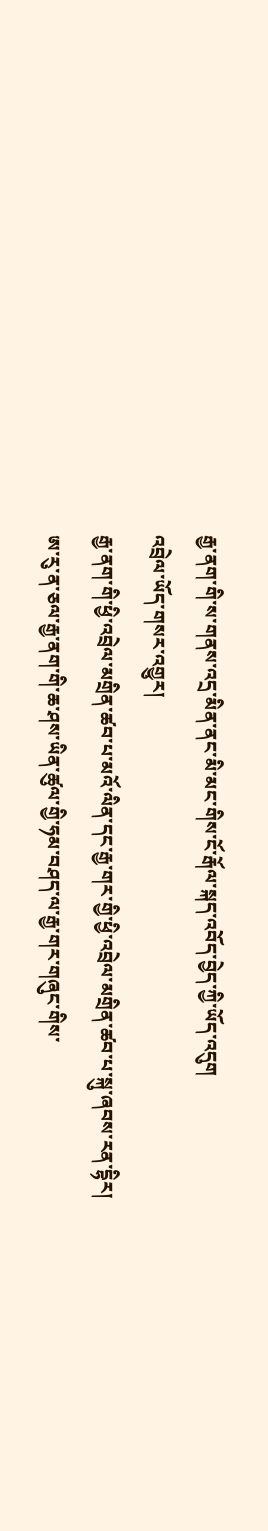རྒྱ་ནག་གི་ས་གནས་འདྲ་མིན་ནང་མི་མང་གིས་ངོ་རྒོལ་སྐད་འབོད་བྱེད་ཀྱི་ཡོད་འདུག
འབྲེལ་ཡོད་གསར་འགྱུར།
རྒྱ་ནག་གི་ཕྱི་འབྲེལ་མགྲིན་ཚབ་པ་མའོ་ལིན་དང་རྒྱ་གར་གྱི་ཕྱི་འབྲེལ་མགྲིན་ཚབ་པ་སྐུ་ཞབས་རན་དྷིར།
ཨ་རུ་ན་ཅལ་རྒྱ་ནག་གི་ཆ་ཤས་ཡིན་ཚུལ་གྱི་ཧམ་བཤད་ལ་རྒྱ་གར་གཞུང་གིས་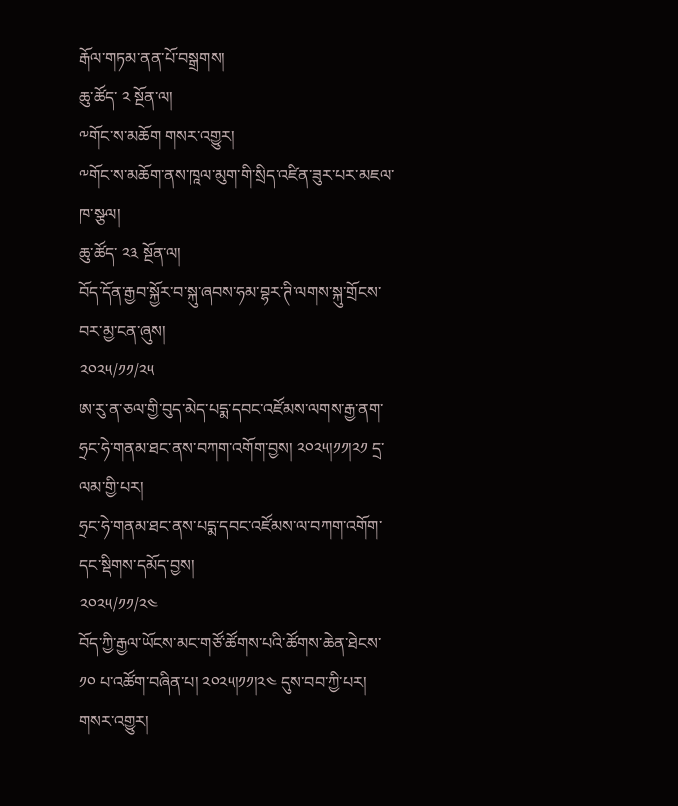རྒོལ་གཏམ་ནན་པོ་བསྒྲགས།
ཆུ་ཚོད་ ༢ སྔོན་ལ།
༸གོང་ས་མཆོག གསར་འགྱུར།
༸གོང་ས་མཆོག་ནས་ཁཱལ་མུག་གི་སྲིད་འཛིན་ཟུར་པར་མཇལ་ཁ་སྩལ།
ཆུ་ཚོད་ ༢༣ སྔོན་ལ།
བོད་དོན་རྒྱབ་སྐྱོར་བ་སྐུ་ཞབས་ཧམ་བྷར་ཊི་ལགས་སྐུ་གྲོངས་བར་མྱ་ངན་ཞུས།
༢༠༢༥/༡༡/༢༥
ཨ་རུ་ན་ཅལ་གྱི་བུད་མེད་པདྨ་དབང་འཛོམས་ལགས་རྒྱ་ནག་ཧྲང་ཧེ་གནམ་ཐང་ནས་བཀག་འགོག་བྱས། ༢༠༢༥།༡༡།༢༡ དྲ་ལམ་གྱི་པར།
ཧྲང་ཧེ་གནམ་ཐང་ནས་པདྨ་དབང་འཛོམས་ལ་བཀག་འགོག་དང་སྡིགས་དམོད་བྱས།
༢༠༢༥/༡༡/༢༤
བོད་ཀྱི་རྒྱལ་ཡོངས་མང་གཙོ་ཚོགས་པའི་ཚོགས་ཆེན་ཐེངས་ ༡༠ པ་འཚོག་བཞིན་པ། ༢༠༢༥།༡༡།༢༤ དུས་བབ་ཀྱི་པར།
གསར་འགྱུར།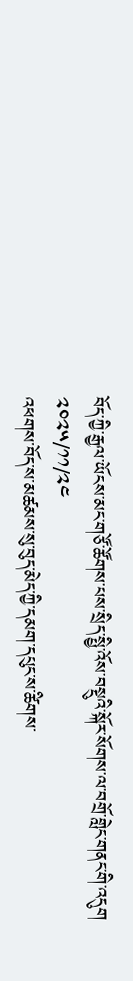བོད་ཀྱི་རྒྱལ་ཡོངས་མང་གཙོ་ཚོགས་པས་སྲིད་སྤྱི་འོས་བསྡུའི་སྐོར་སོགས་ལ་བགྲོ་གླེང་གནང་གི་འདུག
༢༠༢༥/༡༡/༢༤
འཕགས་བོད་ས་མཚམས་སུ་བུད་མེད་ཀྱི་དམག་དཔུང་ས་ཚིགས་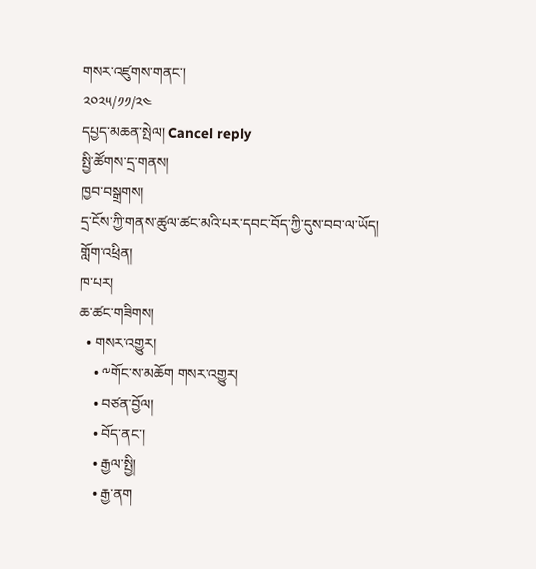གསར་འཛུགས་གནང་།
༢༠༢༥/༡༡/༢༤
དཔྱད་མཆན་སྤེལ། Cancel reply
སྤྱི་ཚོགས་དྲ་གནས།
ཁྱབ་བསྒྲགས།
དྲ་ངོས་ཀྱི་གནས་ཚུལ་ཚང་མའི་པར་དབང་བོད་ཀྱི་དུས་བབ་ལ་ཡོད།
གློག་འཕྲིན།
ཁ་པར།
ཆ་ཚང་གཟིགས།
  • གསར་འགྱུར།
    • ༸གོང་ས་མཆོག གསར་འགྱུར།
    • བཙན་བྱོལ།
    • བོད་ནང་།
    • རྒྱལ་སྤྱི།
    • རྒྱ་ནག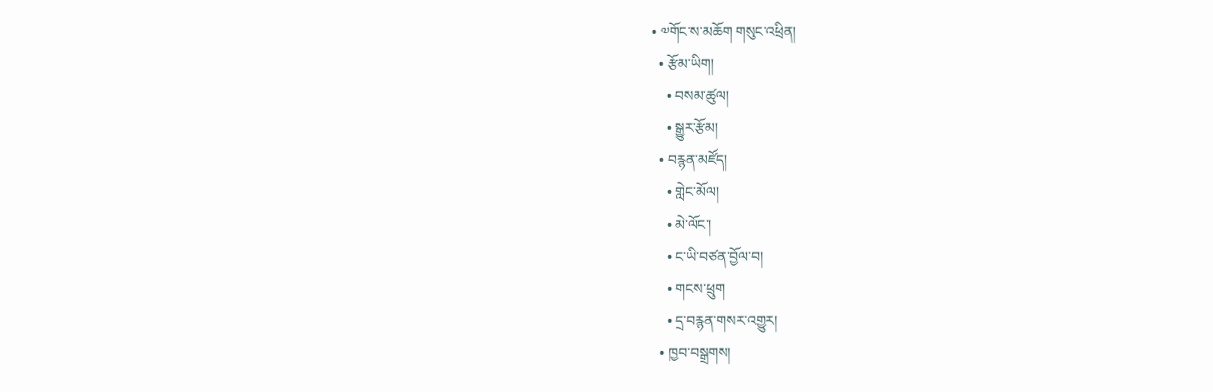• ༧གོང་ས་མཆོག གསུང་འཕྲིན།
  • རྩོམ་ཡིག།
    • བསམ་ཚུལ།
    • སྒྱུར་རྩོམ།
  • བརྙན་མཛོད།
    • གླེང་མོལ།
    • མེ་ལོང་།
    • ང་ཡི་བཙན་བྱོལ་བ།
    • གངས་ཕྲུག
    • དྲ་བརྙན་གསར་འགྱུར།
  • ཁྱབ་བསྒྲགས།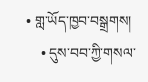• གླ་ཡོད་ཁྱབ་བསྒྲགས།
    • དུས་བབ་ཀྱི་གསལ་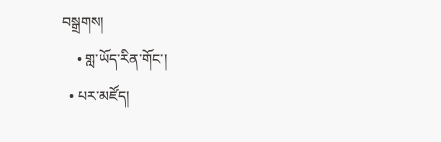བསྒྲགས།
    • གླ་ཡོད་རིན་གོང་།
  • པར་མཛོད།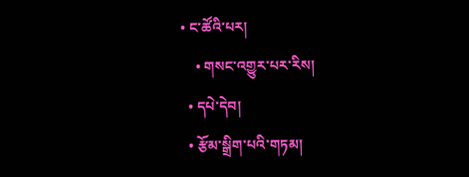• ང་ཚོའི་པར།
    • གསང་འགྱུར་པར་རིས།
  • དཔེ་དེབ།
  • རྩོམ་སྒྲིག་པའི་གཏམ།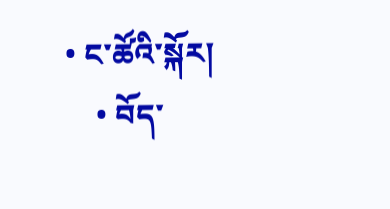• ང་ཚོའི་སྐོར།
    • བོད་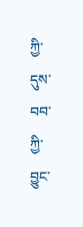ཀྱི་དུས་བབ་ཀྱི་བྱུང་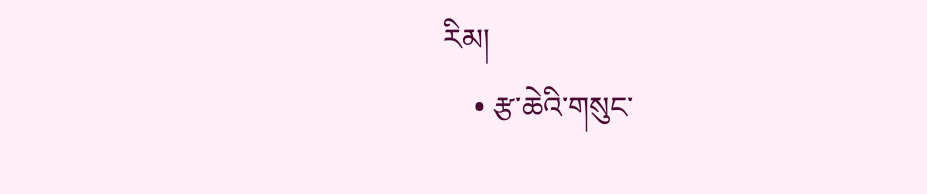རིམ།
    • རྩ་ཆེའི་གསུང་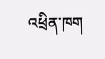འཕྲིན་ཁག